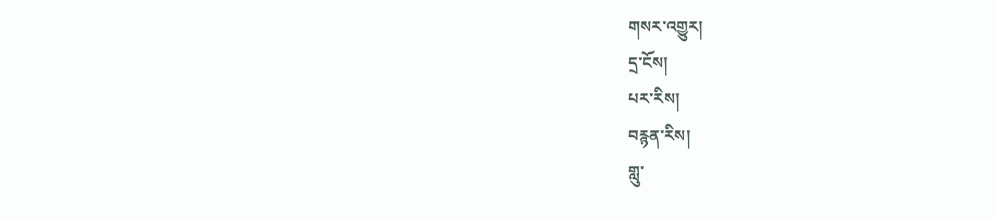གསར་འགྱུར།
དྲ་ངོས།
པར་རིས།
བརྙན་རིས།
གླུ་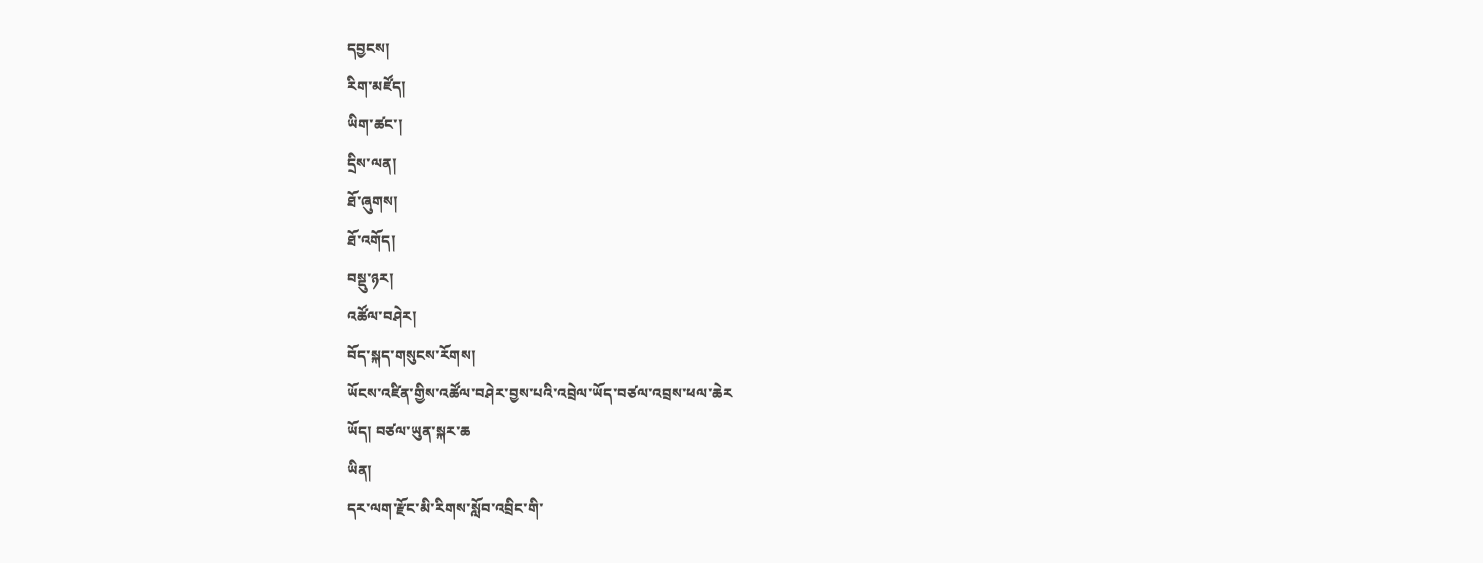དབྱངས།
རིག་མཛོད།
ཡིག་ཚང་།
དྲིས་ལན།
ཐོ་ཞུགས།
ཐོ་འགོད།
བསྡུ་ཉར།
འཚོལ་བཤེར།
བོད་སྐད་གསུངས་རོགས།
ཡོངས་འཛིན་གྱིས་འཚོལ་བཤེར་བྱས་པའི་འབྲེལ་ཡོད་བཙལ་འབྲས་ཕལ་ཆེར
ཡོད། བཙལ་ཡུན་སྐར་ཆ
ཡིན།
དར་ལག་རྫོང་མི་རིགས་སློབ་འབྲིང་གི་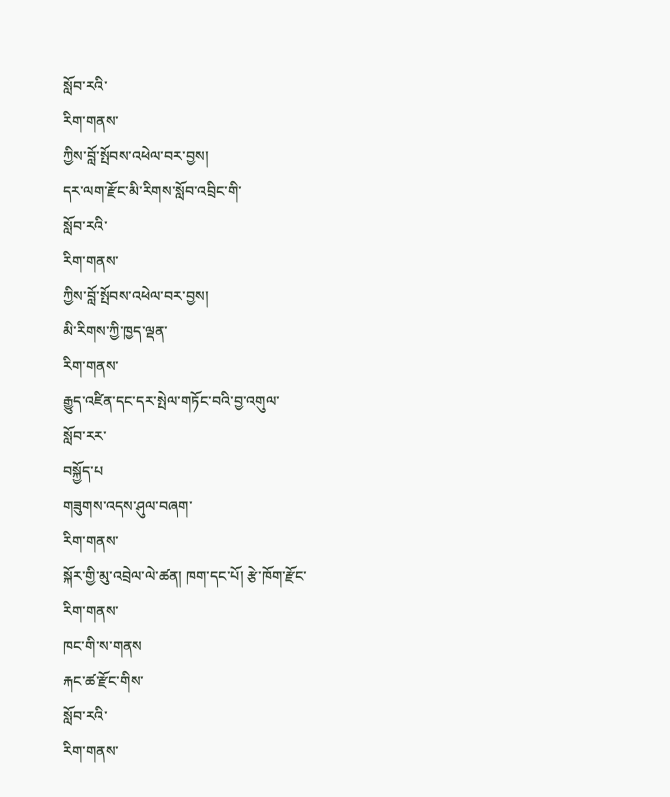སློབ་རའི་
རིག་གནས་
ཀྱིས་བློ་སྤོབས་འཕེལ་བར་བྱས།
དར་ལག་རྫོང་མི་རིགས་སློབ་འབྲིང་གི་
སློབ་རའི་
རིག་གནས་
ཀྱིས་བློ་སྤོབས་འཕེལ་བར་བྱས།
མི་རིགས་ཀྱི་ཁྱད་ལྡན་
རིག་གནས་
རྒྱུད་འཛིན་དང་དར་སྤེལ་གཏོང་བའི་བྱ་འགུལ་
སློབ་རར་
བསྐྱོད་པ
གཟུགས་འདས་ཤུལ་བཞག་
རིག་གནས་
སྐོར་གྱི་མུ་འབྲེལ་ལེ་ཚན། ཁག་དང་པོ། རྩེ་ཁོག་རྫོང་
རིག་གནས་
ཁང་གི་ས་གནས
རྐང་ཚ་རྫོང་གིས་
སློབ་རའི་
རིག་གནས་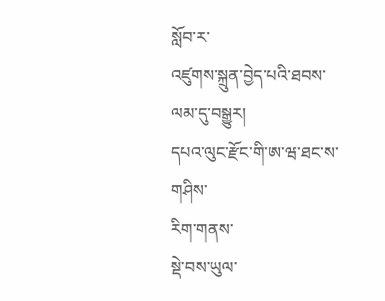སློབ་ར་
འཛུགས་སྐྲུན་བྱེད་པའི་ཐབས་ལམ་དུ་བསྒྱུར།
དཔའ་ལུང་རྫོང་གི་ཨ་ཝ་ཐང་ས་གཤིས་
རིག་གནས་
སྡེ་བས་ཡུལ་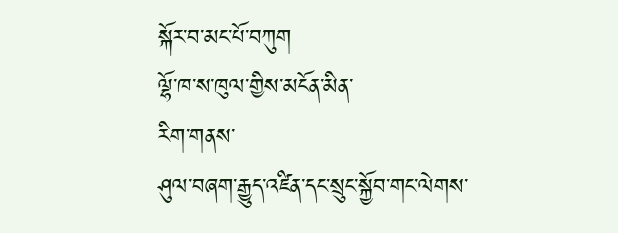སྐོར་བ་མང་པོ་བཀུག
ལྷོ་ཁ་ས་ཁུལ་གྱིས་མངོན་མིན་
རིག་གནས་
ཤུལ་བཞག་རྒྱུད་འཛིན་དང་སྲུང་སྐྱོབ་གང་ལེགས་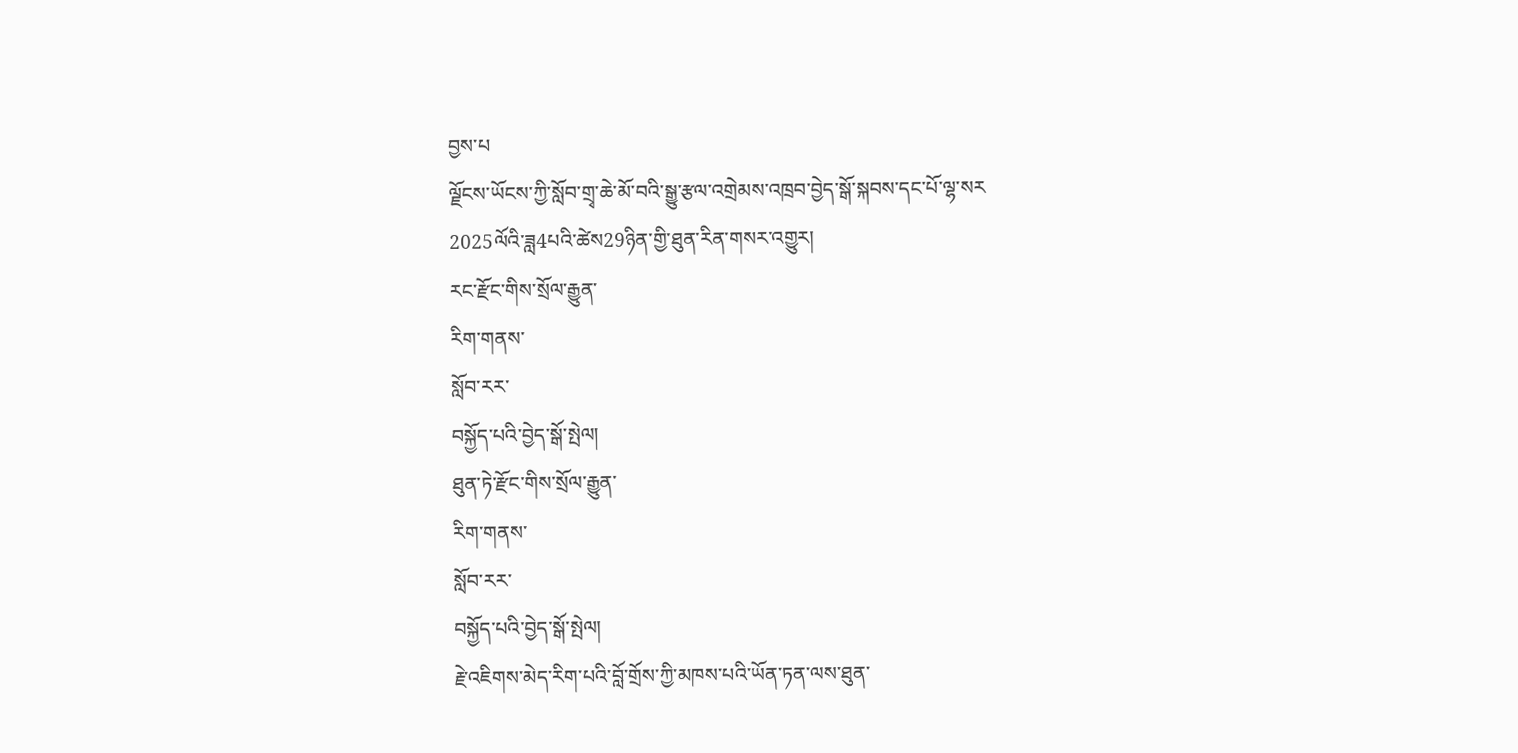བྱས་པ
ལྗོངས་ཡོངས་ཀྱི་སློབ་གྲྭ་ཆེ་མོ་བའི་སྒྱུ་རྩལ་འགྲེམས་འཁྲབ་བྱེད་སྒོ་སྐབས་དང་པོ་ལྷ་སར
2025ལོའི་ཟླ4པའི་ཚེས29ཉིན་གྱི་ཐུན་རིན་གསར་འགྱུར།
རང་རྫོང་གིས་སྲོལ་རྒྱུན་
རིག་གནས་
སློབ་རར་
བསྐྱོད་པའི་བྱེད་སྒོ་སྤེལ།
ཐུན་ཏེ་རྫོང་གིས་སྲོལ་རྒྱུན་
རིག་གནས་
སློབ་རར་
བསྐྱོད་པའི་བྱེད་སྒོ་སྤེལ།
རྗེ་འཇིགས་མེད་རིག་པའི་བློ་གྲོས་ཀྱི་མཁས་པའི་ཡོན་ཏན་ལས་ཐུན་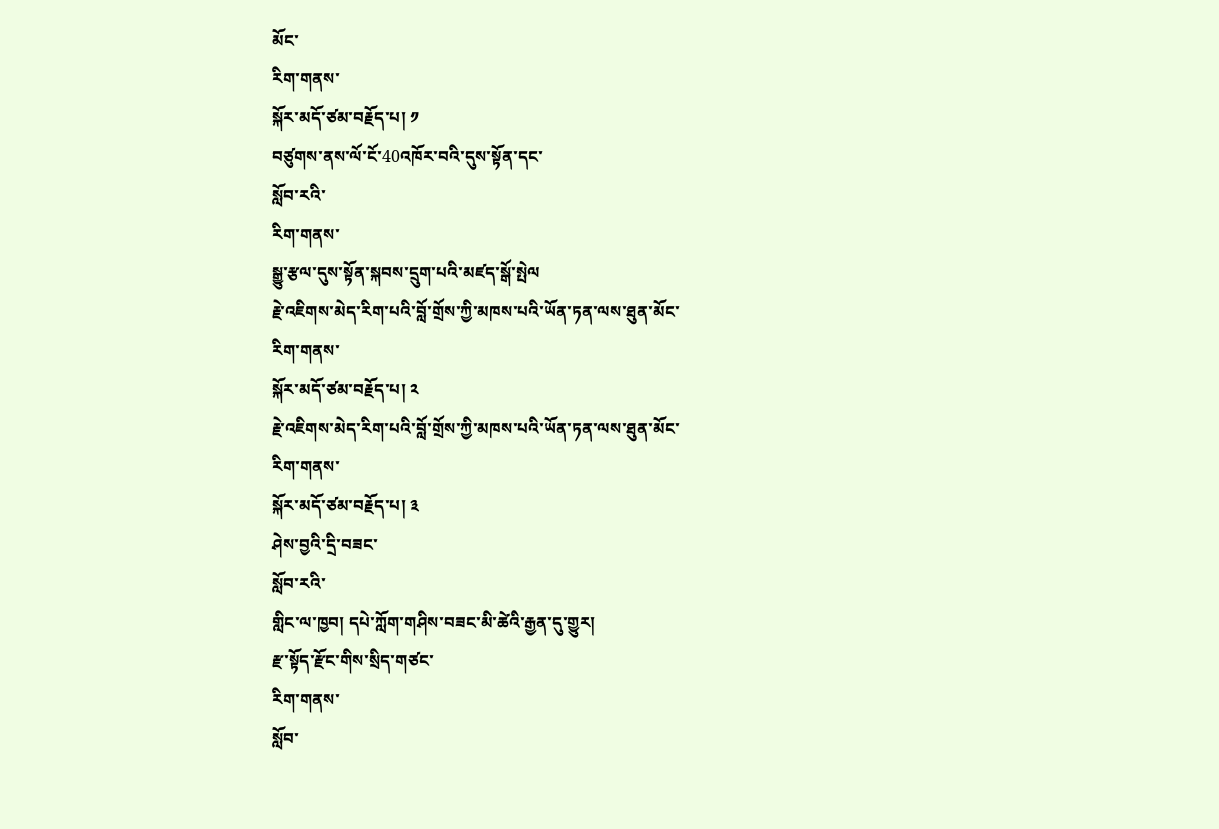མོང་
རིག་གནས་
སྐོར་མདོ་ཙམ་བརྗོད་པ། ༡
བཙུགས་ནས་ལོ་ངོ་40འཁོར་བའི་དུས་སྟོན་དང་
སློབ་རའི་
རིག་གནས་
སྒྱུ་རྩལ་དུས་སྟོན་སྐབས་དྲུག་པའི་མཛད་སྒོ་སྤེལ
རྗེ་འཇིགས་མེད་རིག་པའི་བློ་གྲོས་ཀྱི་མཁས་པའི་ཡོན་ཏན་ལས་ཐུན་མོང་
རིག་གནས་
སྐོར་མདོ་ཙམ་བརྗོད་པ། ༢
རྗེ་འཇིགས་མེད་རིག་པའི་བློ་གྲོས་ཀྱི་མཁས་པའི་ཡོན་ཏན་ལས་ཐུན་མོང་
རིག་གནས་
སྐོར་མདོ་ཙམ་བརྗོད་པ། ༣
ཤེས་བྱའི་དྲི་བཟང་
སློབ་རའི་
གླིང་ལ་ཁྱབ། དཔེ་ཀློག་གཤིས་བཟང་མི་ཚེའི་རྒྱན་དུ་གྱུར།
རྫ་སྟོད་རྫོང་གིས་སྲིད་གཙང་
རིག་གནས་
སློབ་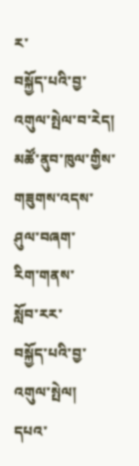ར་
བསྐྱོད་པའི་བྱ་འགུལ་སྤེལ་བ་རེད།
མཚོ་ནུབ་ཁུལ་གྱིས་གཟུགས་འདས་ཤུལ་བཞག་
རིག་གནས་
སློབ་རར་
བསྐྱོད་པའི་བྱ་འགུལ་སྤེལ།
དཔའ་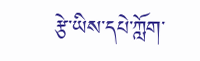རྩེ་ཡིས་དཔེ་ཀློག་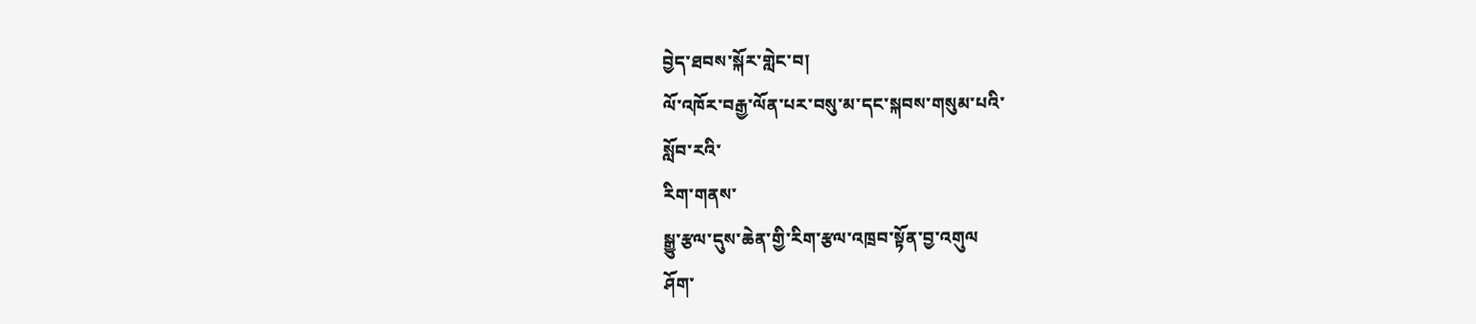བྱེད་ཐབས་སྐོར་གླེང་བ།
ལོ་འཁོར་བརྒྱ་ལོན་པར་བསུ་མ་དང་སྐབས་གསུམ་པའི་
སློབ་རའི་
རིག་གནས་
སྒྱུ་རྩལ་དུས་ཆེན་གྱི་རིག་རྩལ་འཁྲབ་སྟོན་བྱ་འགུལ
ཤོག་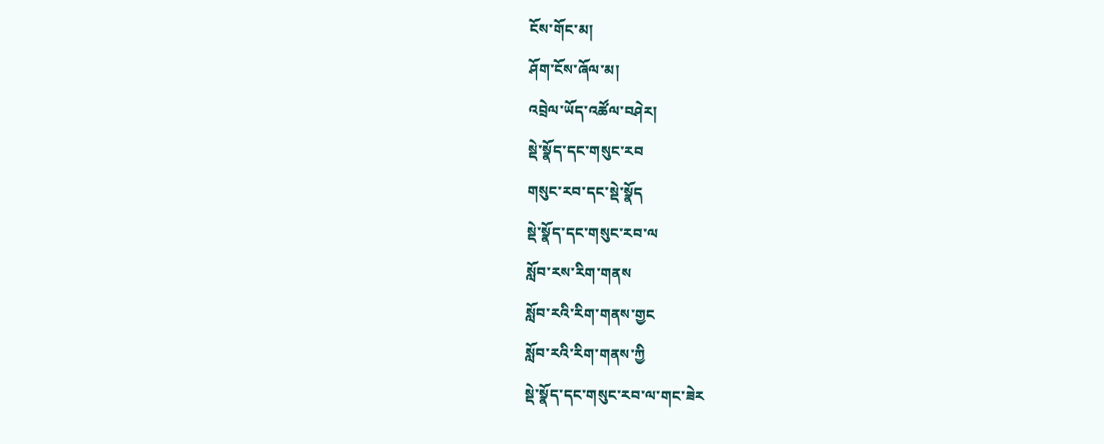ངོས་གོང་མ།
ཤོག་ངོས་ཞོལ་མ།
འབྲེལ་ཡོད་འཚོལ་བཤེར།
སྡེ་སྣོད་དང་གསུང་རབ
གསུང་རབ་དང་སྡེ་སྣོད
སྡེ་སྣོད་དང་གསུང་རབ་ལ
སློབ་རས་རིག་གནས
སློབ་རའི་རིག་གནས་གྱང
སློབ་རའི་རིག་གནས་ཀྱི
སྡེ་སྣོད་དང་གསུང་རབ་ལ་གང་ཟེར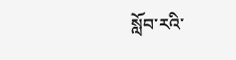སློབ་རའི་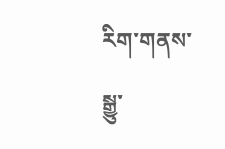རིག་གནས་སྒྱུ་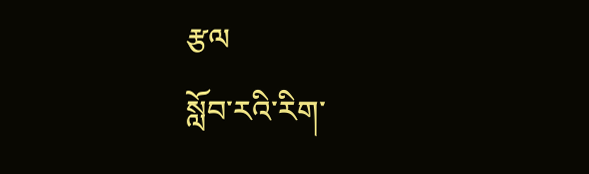རྩལ
སློབ་རའི་རིག་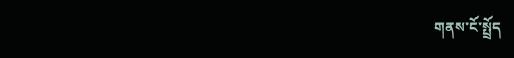གནས་ངོ་སྤྲོད